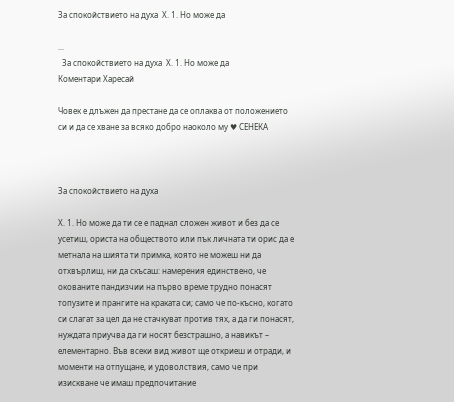За спокойствието на духа  Х. 1. Но може да

...
  За спокойствието на духа  Х. 1. Но може да
Коментари Харесай

Човек е длъжен да престане да се оплаква от положението си и да се хване за всяко добро наоколо му ♥ СЕНЕКА



За спокойствието на духа

Х. 1. Но може да ти се е паднал сложен живот и без да се усетиш, ориста на обществото или пък личната ти орис да е метнала на шията ти примка, която не можеш ни да отхвърлиш, ни да скъсаш: намерения единствено, че окованите пандизчии на първо време трудно понасят топузите и прангите на краката си; само че по-късно, когато си слагат за цел да не стачкуват против тях, а да ги понасят, нуждата приучва да ги носят безстрашно, а навикът – елементарно. Във всеки вид живот ще откриеш и отради, и моменти на отпущане, и удоволствия, само че при изискване че имаш предпочитание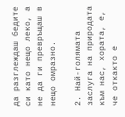да разглеждаш бедите си като нещо леко, а не да ги превръщаш в нещо омразно.

2. Най-голямата заслуга на природата към нас, хората, е, че откакто е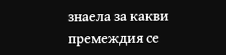знаела за какви премеждия се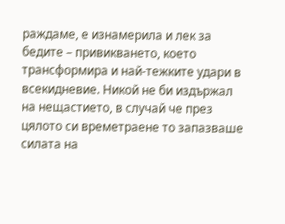раждаме, е изнамерила и лек за бедите – привикването, което трансформира и най-тежките удари в всекидневие. Никой не би издържал на нещастието, в случай че през цялото си времетраене то запазваше силата на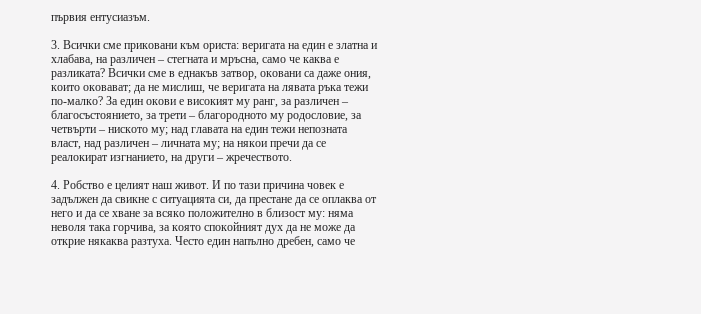първия ентусиазъм.

3. Всички сме приковани към ориста: веригата на един е златна и хлабава, на различен – стегната и мръсна, само че каква е разликата? Всички сме в еднакъв затвор, оковани са даже ония, които оковават; да не мислиш, че веригата на лявата ръка тежи по-малко? За един окови е високият му ранг, за различен – благосъстоянието, за трети – благородното му родословие, за четвърти – ниското му; над главата на един тежи непозната власт, над различен – личната му; на някои пречи да се реалокират изгнанието, на други – жречеството.

4. Робство е целият наш живот. И по тази причина човек е задължен да свикне с ситуацията си, да престане да се оплаква от него и да се хване за всяко положително в близост му: няма неволя така горчива, за която спокойният дух да не може да открие някаква разтуха. Често един напълно дребен, само че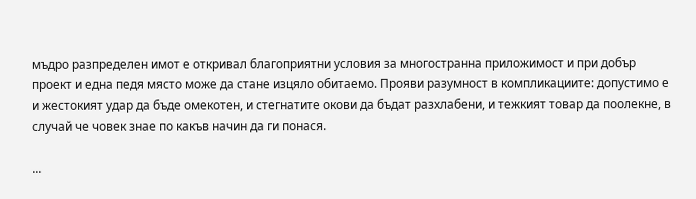мъдро разпределен имот е откривал благоприятни условия за многостранна приложимост и при добър проект и една педя място може да стане изцяло обитаемо. Прояви разумност в компликациите: допустимо е и жестокият удар да бъде омекотен, и стегнатите окови да бъдат разхлабени, и тежкият товар да поолекне, в случай че човек знае по какъв начин да ги понася.

...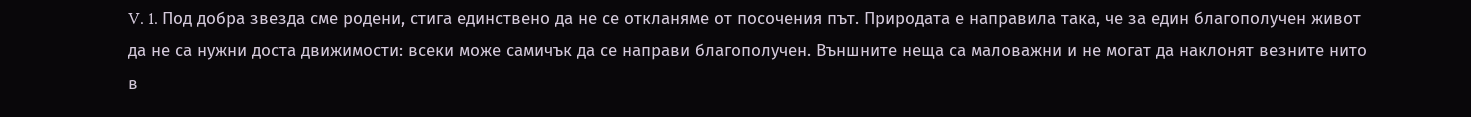V. 1. Под добра звезда сме родени, стига единствено да не се откланяме от посочения път. Природата е направила така, че за един благополучен живот да не са нужни доста движимости: всеки може самичък да се направи благополучен. Външните неща са маловажни и не могат да наклонят везните нито в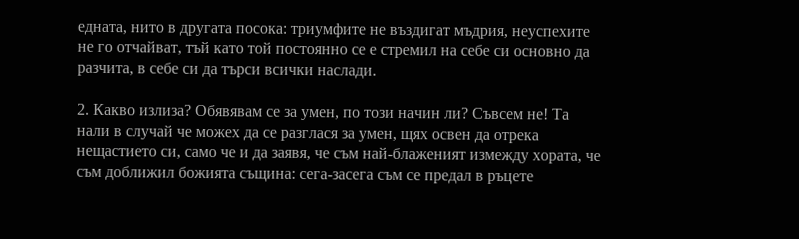едната, нито в другата посока: триумфите не въздигат мъдрия, неуспехите не го отчайват, тъй като той постоянно се е стремил на себе си основно да разчита, в себе си да търси всички наслади.

2. Какво излиза? Обявявам се за умен, по този начин ли? Съвсем не! Та нали в случай че можех да се разглася за умен, щях освен да отрека нещастието си, само че и да заявя, че съм най-блаженият измежду хората, че съм доближил божията същина: сега-засега съм се предал в ръцете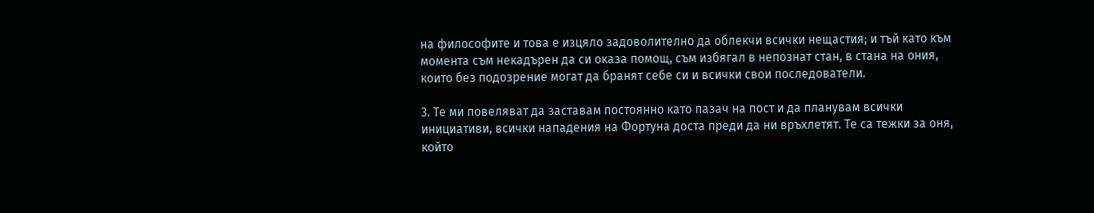на философите и това е изцяло задоволително да облекчи всички нещастия; и тъй като към момента съм некадърен да си оказа помощ, съм избягал в непознат стан, в стана на ония, които без подозрение могат да бранят себе си и всички свои последователи.

3. Те ми повеляват да заставам постоянно като пазач на пост и да планувам всички инициативи, всички нападения на Фортуна доста преди да ни връхлетят. Те са тежки за оня, който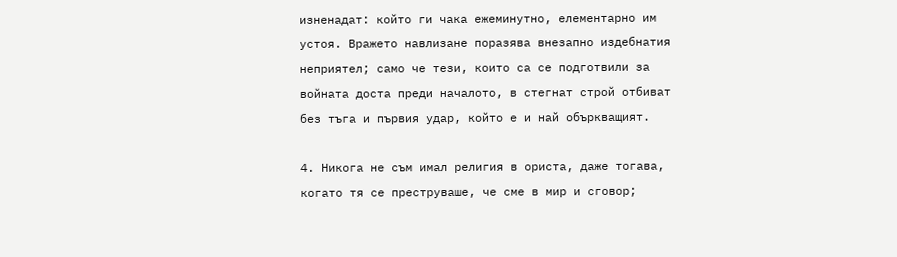изненадат: който ги чака ежеминутно, елементарно им устоя. Вражето навлизане поразява внезапно издебнатия неприятел; само че тези, които са се подготвили за войната доста преди началото, в стегнат строй отбиват без тъга и първия удар, който е и най объркващият.

4. Никога не съм имал религия в ориста, даже тогава, когато тя се преструваше, че сме в мир и сговор;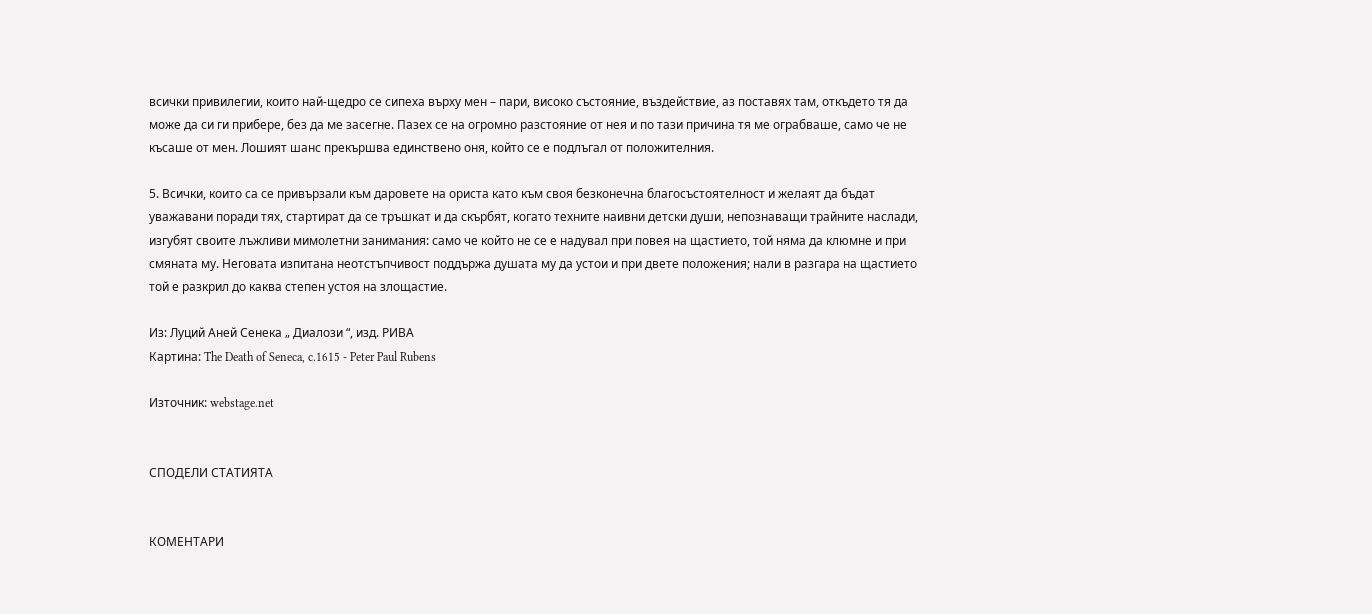всички привилегии, които най-щедро се сипеха върху мен – пари, високо състояние, въздействие, аз поставях там, откъдето тя да може да си ги прибере, без да ме засегне. Пазех се на огромно разстояние от нея и по тази причина тя ме ограбваше, само че не късаше от мен. Лошият шанс прекършва единствено оня, който се е подлъгал от положителния.

5. Всички, които са се привързали към даровете на ориста като към своя безконечна благосъстоятелност и желаят да бъдат уважавани поради тях, стартират да се тръшкат и да скърбят, когато техните наивни детски души, непознаващи трайните наслади, изгубят своите лъжливи мимолетни занимания: само че който не се е надувал при повея на щастието, той няма да клюмне и при смяната му. Неговата изпитана неотстъпчивост поддържа душата му да устои и при двете положения; нали в разгара на щастието той е разкрил до каква степен устоя на злощастие.

Из: Луций Аней Сенека „ Диалози “, изд. РИВА
Картина: The Death of Seneca, c.1615 - Peter Paul Rubens

Източник: webstage.net


СПОДЕЛИ СТАТИЯТА


КОМЕНТАРИ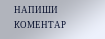НАПИШИ КОМЕНТАР